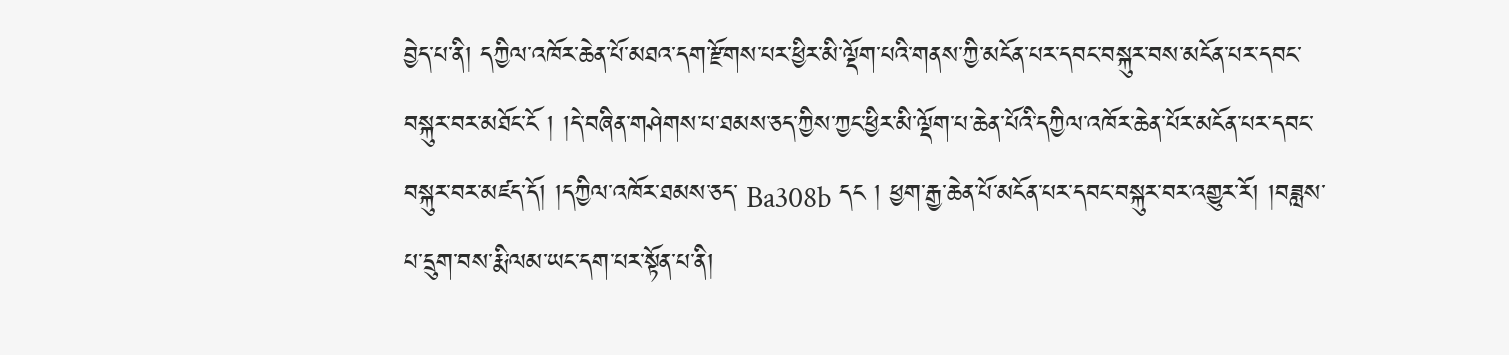བྱེད་པ་ནི། དཀྱིལ་འཁོར་ཆེན་པོ་མཐའ་དག་རྫོགས་པར་ཕྱིར་མི་ལྡོག་པའི་གནས་ཀྱི་མངོན་པར་དབང་བསྐུར་བས་མངོན་པར་དབང་བསྐུར་བར་མཐོང་ངོ ། །དེ་བཞིན་གཤེགས་པ་ཐམས་ཅད་ཀྱིས་ཀྱང་ཕྱིར་མི་ལྡོག་པ་ཆེན་པོའི་དཀྱིལ་འཁོར་ཆེན་པོར་མངོན་པར་དབང་བསྐུར་བར་མཛད་དོ། །དཀྱིལ་འཁོར་ཐམས་ཅད་ Ba308b དང ། ཕྱག་རྒྱ་ཆེན་པོ་མངོན་པར་དབང་བསྐུར་བར་འགྱུར་རོ། །བཟླས་པ་དྲུག་བས་རྨི་ལམ་ཡང་དག་པར་སྟོན་པ་ནི།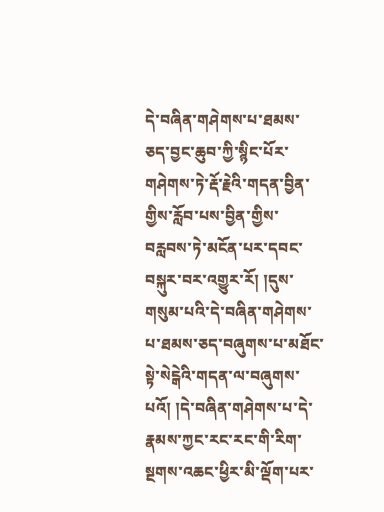དེ་བཞིན་གཤེགས་པ་ཐམས་ཅད་བྱང་ཆུབ་ཀྱི་སྙིང་པོར་གཤེགས་ཏེ་རྡོ་རྗེའི་གདན་བྱིན་གྱིས་རློབ་པས་བྱིན་གྱིས་བརླབས་ཏེ་མངོན་པར་དབང་བསྐུར་བར་འགྱུར་རོ། །དུས་གསུམ་པའི་དེ་བཞིན་གཤེགས་པ་ཐམས་ཅད་བཞུགས་པ་མཐོང་སྟེ་སེངྒེའི་གདན་ལ་བཞུགས་པའོ། །དེ་བཞིན་གཤེགས་པ་དེ་རྣམས་ཀྱང་རང་རང་གི་རིག་སྔགས་འཆང་ཕྱིར་མི་ལྡོག་པར་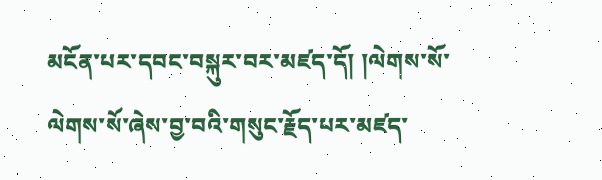མངོན་པར་དབང་བསྐུར་བར་མཛད་དོ། །ལེགས་སོ་ལེགས་སོ་ཞེས་བྱ་བའི་གསུང་རྗོད་པར་མཛད་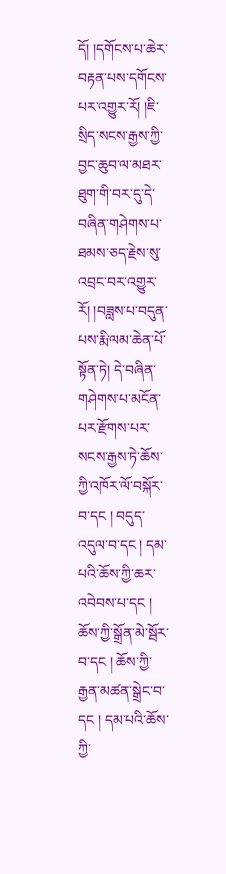དོ། །དགོངས་པ་ཆེར་བརྟན་པས་དགོངས་པར་འགྱུར་རོ། །ཇི་སྲིད་སངས་རྒྱས་ཀྱི་བྱང་ཆུབ་ལ་མཐར་ཐུག་གི་བར་དུ་དེ་བཞིན་གཤེགས་པ་ཐམས་ཅད་རྗེས་སུ་འབྲང་བར་འགྱུར་རོ། །བཟླས་པ་བདུན་པས་རྨི་ལམ་ཆེན་པོ་སྟོན་ཏེ། དེ་བཞིན་གཤེགས་པ་མངོན་པར་རྫོགས་པར་སངས་རྒྱས་ཏེ་ཆོས་ཀྱི་འཁོར་ལོ་བསྐོར་བ་དང ། བདུད་འདུལ་བ་དང ། དམ་པའི་ཆོས་ཀྱི་ཆར་འབེབས་པ་དང ། ཆོས་ཀྱི་སྒྲོན་མེ་སྦོར་བ་དང ། ཆོས་ཀྱི་རྒྱན་མཚན་སྒྲེང་བ་དང ། དམ་པའི་ཆོས་ཀྱི་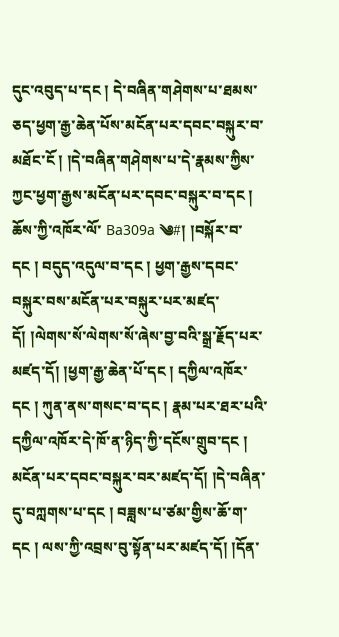དུང་འབུད་པ་དང ། དེ་བཞིན་གཤེགས་པ་ཐམས་ཅད་ཕྱག་རྒྱ་ཆེན་པོས་མངོན་པར་དབང་བསྐུར་བ་མཐོང་ངོ ། །དེ་བཞིན་གཤེགས་པ་དེ་རྣམས་ཀྱིས་ཀྱང་ཕྱག་རྒྱས་མངོན་པར་དབང་བསྐུར་བ་དང ། ཆོས་ཀྱི་འཁོར་ལོ་ Ba309a ༄#། །བསྐོར་བ་དང ། བདུད་འདུལ་བ་དང ། ཕྱག་རྒྱས་དབང་བསྐུར་བས་མངོན་པར་བསྐུར་པར་མཛད་དོ། །ལེགས་སོ་ལེགས་སོ་ཞེས་བྱ་བའི་སྒྲ་རྗོད་པར་མཛད་དོ། །ཕྱག་རྒྱ་ཆེན་པོ་དང ། དཀྱིལ་འཁོར་དང ། ཀུན་ནས་གསང་བ་དང ། རྣམ་པར་ཐར་པའི་དཀྱིལ་འཁོར་དེ་ཁོ་ན་ཉིད་ཀྱི་དངོས་གྲུབ་དང ། མངོན་པར་དབང་བསྐུར་བར་མཛད་དོ། །དེ་བཞིན་དུ་བཀླགས་པ་དང ། བཟླས་པ་ཙམ་གྱིས་ཆོ་ག་དང ། ལས་ཀྱི་འབྲས་བུ་སྟོན་པར་མཛད་དོ། །དོན་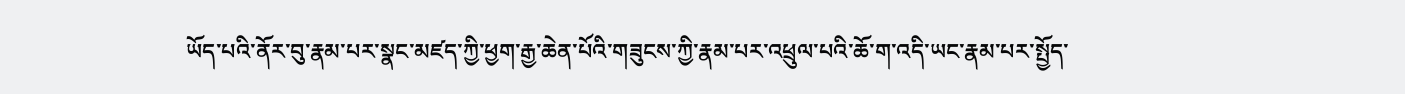ཡོད་པའི་ནོར་བུ་རྣམ་པར་སྣང་མཛད་ཀྱི་ཕྱག་རྒྱ་ཆེན་པོའི་གཟུངས་ཀྱི་རྣམ་པར་འཕྲུལ་པའི་ཆོ་ག་འདི་ཡང་རྣམ་པར་སྤྱོད་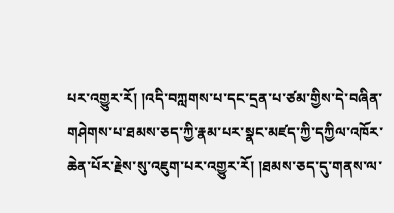པར་འགྱུར་རོ། །འདི་བཀླགས་པ་དང་དྲན་པ་ཙམ་གྱིས་དེ་བཞིན་གཤེགས་པ་ཐམས་ཅད་ཀྱི་རྣམ་པར་སྣང་མཛད་ཀྱི་དཀྱིལ་འཁོར་ཆེན་པོར་རྗེས་སུ་འཇུག་པར་འགྱུར་རོ། །ཐམས་ཅད་དུ་གནས་ལ་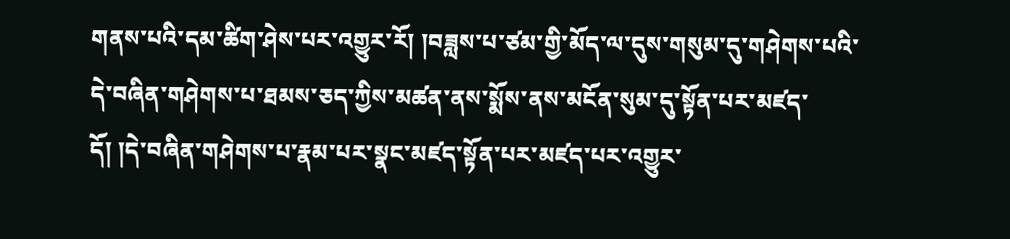གནས་པའི་དམ་ཚིག་ཤེས་པར་འགྱུར་རོ། །བཟླས་པ་ཙམ་གྱི་མོད་ལ་དུས་གསུམ་དུ་གཤེགས་པའི་དེ་བཞིན་གཤེགས་པ་ཐམས་ཅད་ཀྱིས་མཚན་ནས་སྨོས་ནས་མངོན་སུམ་དུ་སྟོན་པར་མཛད་དོ། །དེ་བཞིན་གཤེགས་པ་རྣམ་པར་སྣང་མཛད་སྟོན་པར་མཛད་པར་འགྱུར་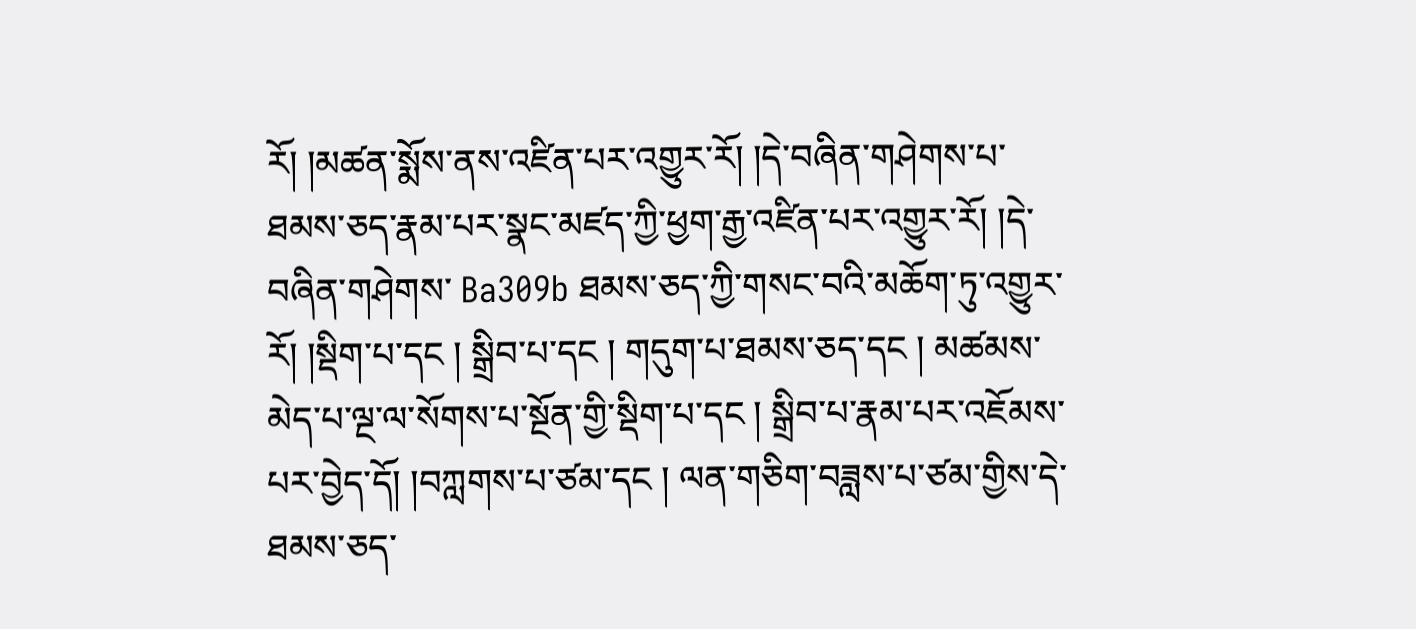རོ། །མཚན་སྨོས་ནས་འཛིན་པར་འགྱུར་རོ། །དེ་བཞིན་གཤེགས་པ་ཐམས་ཅད་རྣམ་པར་སྣང་མཛད་ཀྱི་ཕྱག་རྒྱ་འཛིན་པར་འགྱུར་རོ། །དེ་བཞིན་གཤེགས་ Ba309b ཐམས་ཅད་ཀྱི་གསང་བའི་མཆོག་ཏུ་འགྱུར་རོ། །སྡིག་པ་དང ། སྒྲིབ་པ་དང ། གདུག་པ་ཐམས་ཅད་དང ། མཚམས་མེད་པ་ལྔ་ལ་སོགས་པ་སྔོན་གྱི་སྡིག་པ་དང ། སྒྲིབ་པ་རྣམ་པར་འཇོམས་པར་བྱེད་དོ། །བཀླགས་པ་ཙམ་དང ། ལན་གཅིག་བཟླས་པ་ཙམ་གྱིས་དེ་ཐམས་ཅད་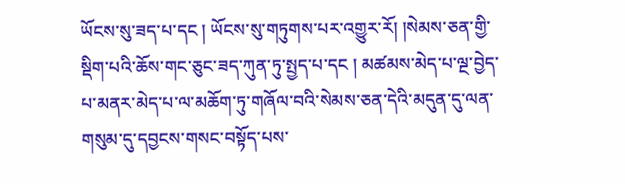ཡོངས་སུ་ཟད་པ་དང ། ཡོངས་སུ་གཏུགས་པར་འགྱུར་རོ། །སེམས་ཅན་གྱི་སྡིག་པའི་ཆོས་གང་ཅུང་ཟད་ཀུན་ཏུ་སྤྱད་པ་དང ། མཚམས་མེད་པ་ལྔ་བྱེད་པ་མནར་མེད་པ་ལ་མཆོག་ཏུ་གཞོལ་བའི་སེམས་ཅན་དེའི་མདུན་དུ་ལན་གསུམ་དུ་དབྱངས་གསང་བསྟོད་པས་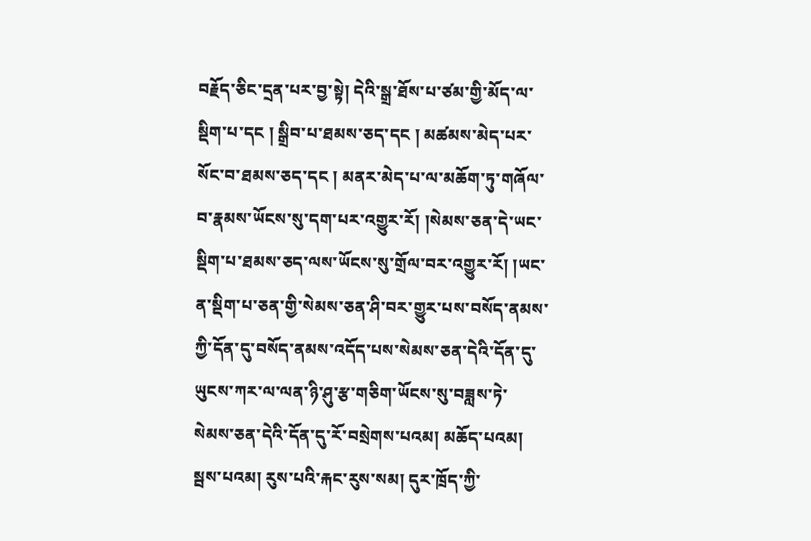བརྗོད་ཅིང་དྲན་པར་བྱ་སྟེ། དེའི་སྒྲ་ཐོས་པ་ཙམ་གྱི་མོད་ལ་སྡིག་པ་དང ། སྒྲིབ་པ་ཐམས་ཅད་དང ། མཚམས་མེད་པར་སོང་བ་ཐམས་ཅད་དང ། མནར་མེད་པ་ལ་མཆོག་ཏུ་གཞོལ་བ་རྣམས་ཡོངས་སུ་དག་པར་འགྱུར་རོ། །སེམས་ཅན་དེ་ཡང་སྡིག་པ་ཐམས་ཅད་ལས་ཡོངས་སུ་གྲོལ་བར་འགྱུར་རོ། །ཡང་ན་སྡིག་པ་ཅན་གྱི་སེམས་ཅན་ཤི་བར་གྱུར་པས་བསོད་ནམས་ཀྱི་དོན་དུ་བསོད་ནམས་འདོད་པས་སེམས་ཅན་དེའི་དོན་དུ་ཡུངས་ཀར་ལ་ལན་ཉི་ཤུ་རྩ་གཅིག་ཡོངས་སུ་བཟླས་ཏེ་སེམས་ཅན་དེའི་དོན་དུ་རོ་བསྲེགས་པའམ། མཆོད་པའམ། སྦས་པའམ། རུས་པའི་རྐང་རུས་སམ། དུར་ཁྲོད་ཀྱི་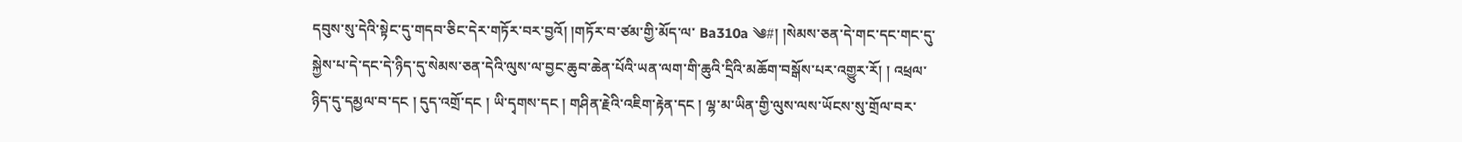དབུས་སུ་དེའི་སྟེང་དུ་གདབ་ཅིང་དེར་གཏོར་བར་བྱའོ། །གཏོར་བ་ཙམ་གྱི་མོད་ལ་ Ba310a ༄#། །སེམས་ཅན་དེ་གང་དང་གང་དུ་སྐྱེས་པ་དེ་དང་དེ་ཉིད་དུ་སེམས་ཅན་དེའི་ལུས་ལ་བྱང་ཆུབ་ཆེན་པོའི་ཡན་ལག་གི་ཆུའི་དྲིའི་མཆོག་བསྒོས་པར་འགྱུར་རོ། ། འཕྲལ་ཉིད་དུ་དམྱལ་བ་དང ། དུད་འགྲོ་དང ། ཡི་དྭགས་དང ། གཤིན་རྗེའི་འཇིག་རྟེན་དང ། ལྷ་མ་ཡིན་གྱི་ལུས་ལས་ཡོངས་སུ་གྲོལ་བར་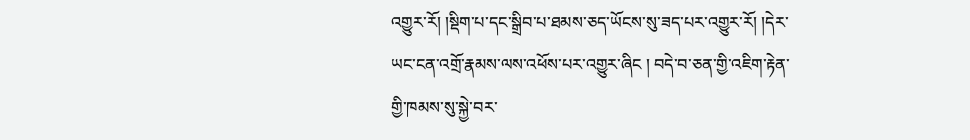འགྱུར་རོ། །སྡིག་པ་དང་སྒྲིབ་པ་ཐམས་ཅད་ཡོངས་སུ་ཟད་པར་འགྱུར་རོ། །དེར་ཡང་ངན་འགྲོ་རྣམས་ལས་འཕོས་པར་འགྱུར་ཞིང ། བདེ་བ་ཅན་གྱི་འཇིག་རྟེན་གྱི་ཁམས་སུ་སྐྱེ་བར་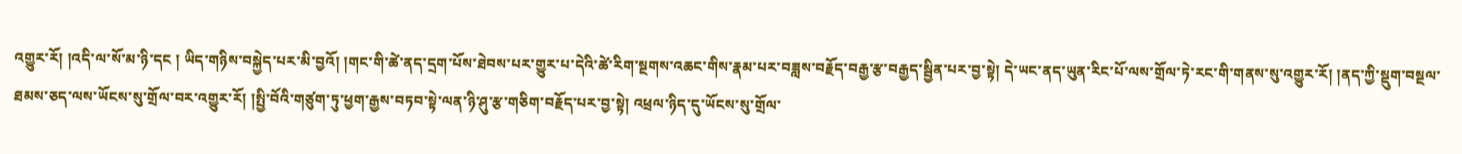འགྱུར་རོ། །འདི་ལ་སོ་མ་ཉི་དང ། ཡིད་གཉིས་བསྐྱེད་པར་མི་བྱའོ། །གང་གི་ཚེ་ནད་དྲག་པོས་ཐེབས་པར་གྱུར་པ་དེའི་ཚེ་རིག་སྔགས་འཆང་གིས་རྣམ་པར་བཟླས་བརྗོད་བརྒྱ་རྩ་བརྒྱད་སྦྱིན་པར་བྱ་སྟེ། དེ་ཡང་ནད་ཡུན་རིང་པོ་ལས་གྲོལ་ཏེ་རང་གི་གནས་སུ་འགྱུར་རོ། །ནད་ཀྱི་སྡུག་བསྔལ་ཐམས་ཅད་ལས་ཡོངས་སུ་གྲོལ་བར་འགྱུར་རོ། །སྤྱི་བོའི་གཙུག་ཏུ་ཕྱག་རྒྱས་བཏབ་སྟེ་ལན་ཉི་ཤུ་རྩ་གཅིག་བརྗོད་པར་བྱ་སྟེ། འཕྲལ་ཉིད་དུ་ཡོངས་སུ་གྲོལ་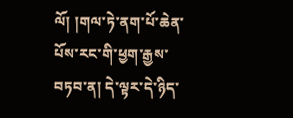ལོ། །གལ་ཏེ་ནག་པོ་ཆེན་པོས་རང་གི་ཕྱག་རྒྱས་བཏབ་ན། དེ་ལྟར་དེ་ཉིད་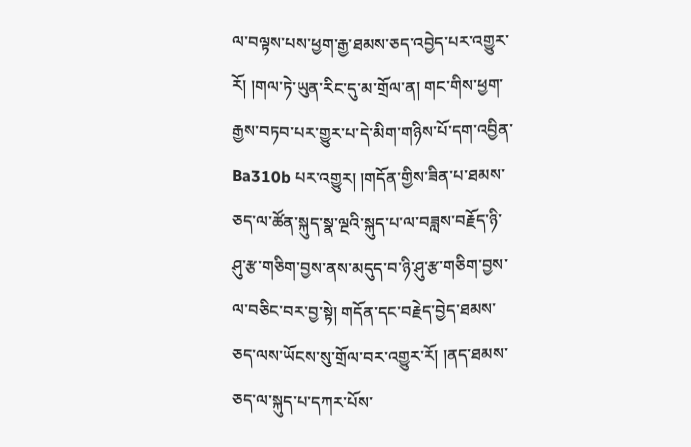ལ་བལྟས་པས་ཕྱག་རྒྱ་ཐམས་ཅད་འབྱེད་པར་འགྱུར་རོ། །གལ་ཏེ་ཡུན་རིང་དུ་མ་གྲོལ་ན། གང་གིས་ཕྱག་རྒྱས་བཏབ་པར་གྱུར་པ་དེ་མིག་གཉིས་པོ་དག་འབྱིན་ Ba310b པར་འགྱུར། །གདོན་གྱིས་ཟིན་པ་ཐམས་ཅད་ལ་ཚོན་སྐུད་སྣ་ལྔའི་སྐུད་པ་ལ་བཟླས་བརྗོད་ཉི་ཤུ་རྩ་གཅིག་བྱས་ནས་མདུད་བ་ཉི་ཤུ་རྩ་གཅིག་བྱས་ལ་བཅིང་བར་བྱ་སྟེ། གདོན་དང་བརྗེད་བྱེད་ཐམས་ཅད་ལས་ཡོངས་སུ་གྲོལ་བར་འགྱུར་རོ། །ནད་ཐམས་ཅད་ལ་སྐུད་པ་དཀར་པོས་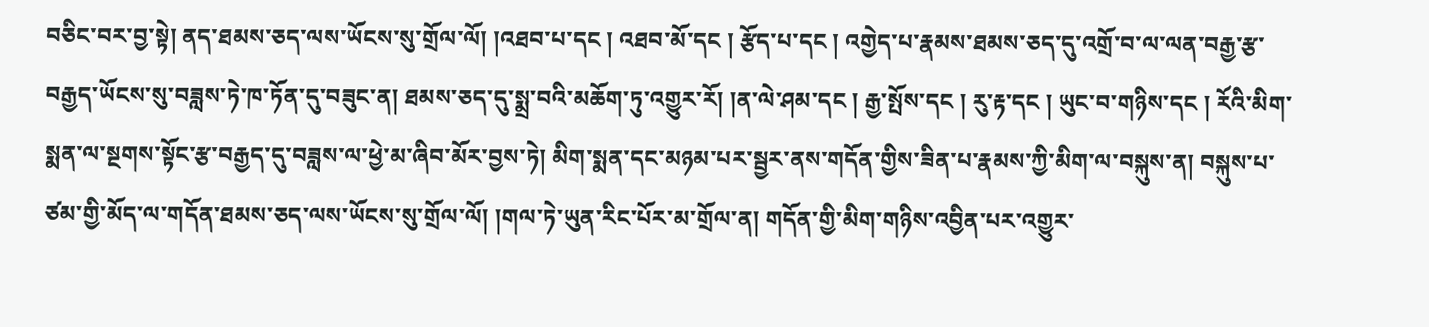བཅིང་བར་བྱ་སྟེ། ནད་ཐམས་ཅད་ལས་ཡོངས་སུ་གྲོལ་ལོ། །འཐབ་པ་དང ། འཐབ་མོ་དང ། རྩོད་པ་དང ། འགྱེད་པ་རྣམས་ཐམས་ཅད་དུ་འགྲོ་བ་ལ་ལན་བརྒྱ་རྩ་བརྒྱད་ཡོངས་སུ་བཟླས་ཏེ་ཁ་ཏོན་དུ་བཟུང་ན། ཐམས་ཅད་དུ་སྨྲ་བའི་མཆོག་ཏུ་འགྱུར་རོ། །ན་ལེ་ཤམ་དང ། རྒྱ་སྤོས་དང ། རུ་རྟ་དང ། ཡུང་བ་གཉིས་དང ། རོའི་མིག་སྨན་ལ་སྔགས་སྟོང་རྩ་བརྒྱད་དུ་བཟླས་ལ་ཕྱེ་མ་ཞིབ་མོར་བྱས་ཏེ། མིག་སྨན་དང་མཉམ་པར་སྦྱར་ནས་གདོན་གྱིས་ཟིན་པ་རྣམས་ཀྱི་མིག་ལ་བསྐུས་ན། བསྐུས་པ་ཙམ་གྱི་མོད་ལ་གདོན་ཐམས་ཅད་ལས་ཡོངས་སུ་གྲོལ་ལོ། །གལ་ཏེ་ཡུན་རིང་པོར་མ་གྲོལ་ན། གདོན་གྱི་མིག་གཉིས་འབྱིན་པར་འགྱུར་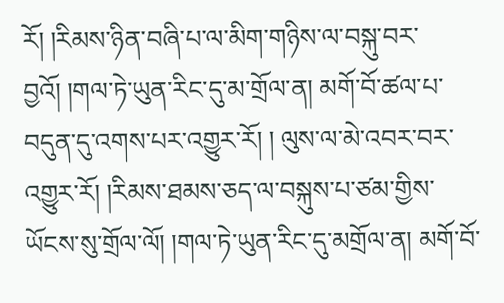རོ། །རིམས་ཉིན་བཞི་པ་ལ་མིག་གཉིས་ལ་བསྐུ་བར་བྱའོ། །གལ་ཏེ་ཡུན་རིང་དུ་མ་གྲོལ་ན། མགོ་བོ་ཚལ་པ་བདུན་དུ་འགས་པར་འགྱུར་རོ། ། ལུས་ལ་མེ་འབར་བར་འགྱུར་རོ། །རིམས་ཐམས་ཅད་ལ་བསྐུས་པ་ཙམ་གྱིས་ཡོངས་སུ་གྲོལ་ལོ། །གལ་ཏེ་ཡུན་རིང་དུ་མགྲོལ་ན། མགོ་བོ་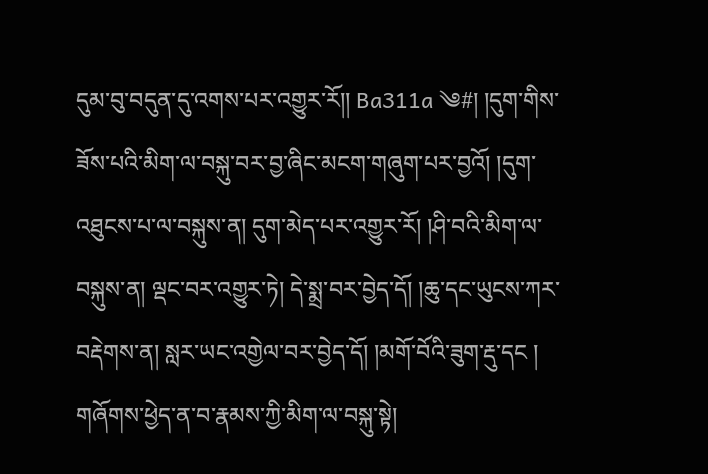དུམ་བུ་བདུན་དུ་འགས་པར་འགྱུར་རོ།། Ba311a ༄#། །དུག་གིས་ཟོས་པའི་མིག་ལ་བསྐུ་བར་བྱ་ཞིང་མངག་གཞུག་པར་བྱའོ། །དུག་འཐུངས་པ་ལ་བསྐུས་ན། དུག་མེད་པར་འགྱུར་རོ། །ཤི་བའི་མིག་ལ་བསྐུས་ན། ལྡང་བར་འགྱུར་ཏེ། དེ་སྨྲ་བར་བྱེད་དོ། །ཆུ་དང་ཡུངས་ཀར་བརྡེགས་ན། སླར་ཡང་འགྱེལ་བར་བྱེད་དོ། །མགོ་བོའི་ཟུག་རྡུ་དང ། གཞོགས་ཕྱེད་ན་བ་རྣམས་ཀྱི་མིག་ལ་བསྐུ་སྟེ།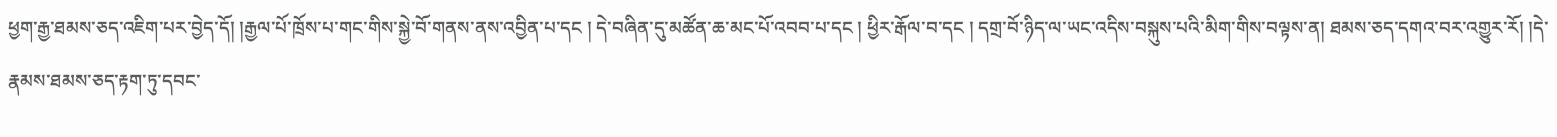ཕྱག་རྒྱ་ཐམས་ཅད་འཇིག་པར་བྱེད་དོ། །རྒྱལ་པོ་ཁྲོས་པ་གང་གིས་སྐྱེ་བོ་གནས་ནས་འབྱིན་པ་དང ། དེ་བཞིན་དུ་མཚོན་ཆ་མང་པོ་འབབ་པ་དང ། ཕྱིར་རྒོལ་བ་དང ། དགྲ་བོ་ཉིད་ལ་ཡང་འདིས་བསྐུས་པའི་མིག་གིས་བལྟས་ན། ཐམས་ཅད་དགའ་བར་འགྱུར་རོ། །དེ་རྣམས་ཐམས་ཅད་རྟག་ཏུ་དབང་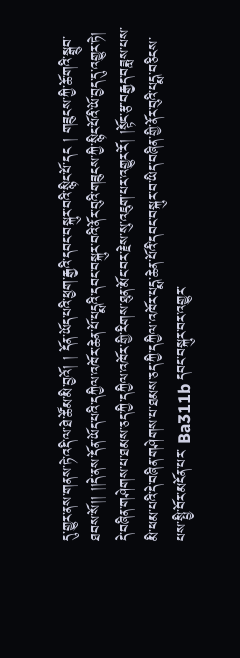དུ་གྱུར་ནས་གནས་ཏེ་འདི་ལ་ཐེ་ཚོམ་མི་བྱའོ། ། དོན་ཡོད་པའི་ཕྱག་རྒྱའི་དབང་བསྐུར་བའི་སྙིང་པོ་དང ། གཟུངས་ཀྱི་ཆོ་གའི་སྒྲུབ་ཐབས་སོ།། །།དེ་ནས་དོན་ཡོད་པའི་དཀྱིལ་འཁོར་ཆེན་པོ་པདྨའི་དབང་བསྐུར་བའི་ནོར་བུའི་གཟུངས་ཀྱི་སྙིང་པོའི་ཡོ་བྱད་དུ་འགྱུར་ཏེ། དེ་བཞིན་གཤེགས་པ་ཐམས་ཅད་ཀྱི་དཀྱིལ་འཁོར་གྱི་རིགས་ཐུན་མོང་བར་རྗེས་སུ་འཇུག་པར་འགྱུར་རོ། །སྟོང་རྩ་བརྒྱད་བཟླས་པས་མི་ཕམ་པའི་དེ་བཞིན་གཤེགས་པ་ཐམས་ཅད་ཀྱི་དཀྱིལ་འཁོར་པདྨ་ཆེན་པོའི་དབང་བསྐུར་བ་ཡིད་བཞིན་གྱི་ནོར་བུའི་པདྨ་བཅིངས་པས་སྤྱི་བོར་མངོན་པར་ Ba311b དབང་བསྐུར་བར་འགྱུར་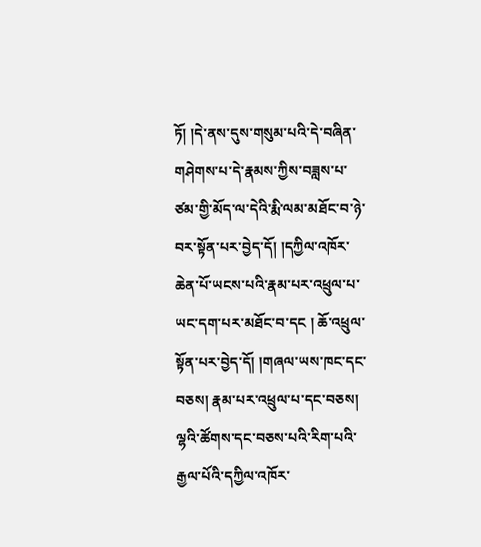ཏོ། །དེ་ནས་དུས་གསུམ་པའི་དེ་བཞིན་གཤེགས་པ་དེ་རྣམས་ཀྱིས་བཟླས་པ་ཙམ་གྱི་མོད་ལ་དེའི་རྨི་ལམ་མཐོང་བ་ཉེ་བར་སྟོན་པར་བྱེད་དོ། །དཀྱིལ་འཁོར་ཆེན་པོ་ཡངས་པའི་རྣམ་པར་འཕྲུལ་པ་ཡང་དག་པར་མཐོང་བ་དང ། ཆོ་འཕྲུལ་སྟོན་པར་བྱེད་དོ། །གཞལ་ཡས་ཁང་དང་བཅས། རྣམ་པར་འཕྲུལ་པ་དང་བཅས། ལྷའི་ཚོགས་དང་བཅས་པའི་རིག་པའི་རྒྱལ་པོའི་དཀྱིལ་འཁོར་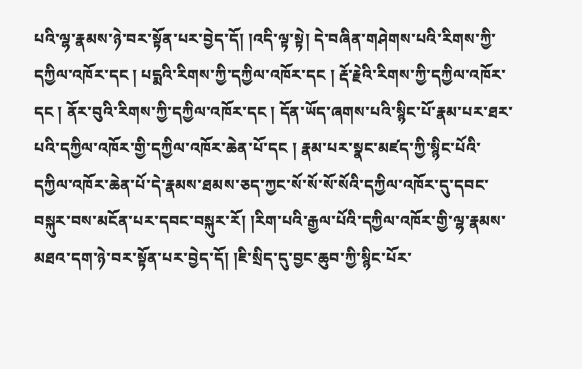པའི་ལྷ་རྣམས་ཉེ་བར་སྟོན་པར་བྱེད་དོ། །འདི་ལྟ་སྟེ། དེ་བཞིན་གཤེགས་པའི་རིགས་ཀྱི་དཀྱིལ་འཁོར་དང ། པདྨའི་རིགས་ཀྱི་དཀྱིལ་འཁོར་དང ། རྡོ་རྗེའི་རིགས་ཀྱི་དཀྱིལ་འཁོར་དང ། ནོར་བུའི་རིགས་ཀྱི་དཀྱིལ་འཁོར་དང ། དོན་ཡོད་ཞགས་པའི་སྙིང་པོ་རྣམ་པར་ཐར་པའི་དཀྱིལ་འཁོར་གྱི་དཀྱིལ་འཁོར་ཆེན་པོ་དང ། རྣམ་པར་སྣང་མཛད་ཀྱི་སྙིང་པོའི་དཀྱིལ་འཁོར་ཆེན་པོ་དེ་རྣམས་ཐམས་ཅད་ཀྱང་སོ་སོ་སོ་སོའི་དཀྱིལ་འཁོར་དུ་དབང་བསྐུར་བས་མངོན་པར་དབང་བསྐུར་རོ། །རིག་པའི་རྒྱལ་པོའི་དཀྱིལ་འཁོར་གྱི་ལྷ་རྣམས་མཐའ་དག་ཉེ་བར་སྟོན་པར་བྱེད་དོ། །ཇི་སྲིད་དུ་བྱང་ཆུབ་ཀྱི་སྙིང་པོར་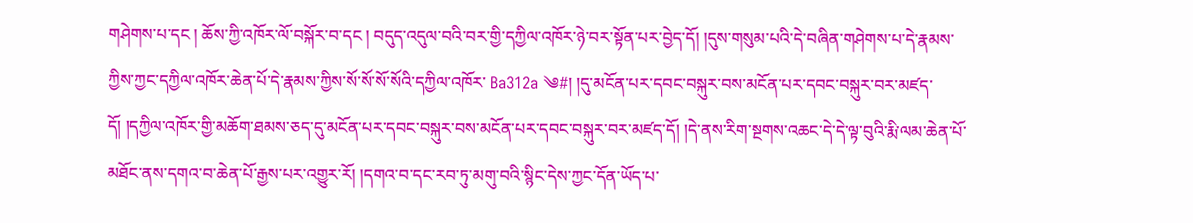གཤེགས་པ་དང ། ཆོས་ཀྱི་འཁོར་ལོ་བསྐོར་བ་དང ། བདུད་འདུལ་བའི་བར་གྱི་དཀྱིལ་འཁོར་ཉེ་བར་སྟོན་པར་བྱེད་དོ། །དུས་གསུམ་པའི་དེ་བཞིན་གཤེགས་པ་དེ་རྣམས་ཀྱིས་ཀྱང་དཀྱིལ་འཁོར་ཆེན་པོ་དེ་རྣམས་ཀྱིས་སོ་སོ་སོ་སོའི་དཀྱིལ་འཁོར་ Ba312a ༄#། །དུ་མངོན་པར་དབང་བསྐུར་བས་མངོན་པར་དབང་བསྐུར་བར་མཛད་དོ། །དཀྱིལ་འཁོར་གྱི་མཆོག་ཐམས་ཅད་དུ་མངོན་པར་དབང་བསྐུར་བས་མངོན་པར་དབང་བསྐུར་བར་མཛད་དོ། །དེ་ནས་རིག་སྔགས་འཆང་དེ་དེ་ལྟ་བུའི་རྨི་ལམ་ཆེན་པོ་མཐོང་ནས་དགའ་བ་ཆེན་པོ་རྒྱས་པར་འགྱུར་རོ། །དགའ་བ་དང་རབ་ཏུ་མགུ་བའི་སྙིང་དེས་ཀྱང་དོན་ཡོད་པ་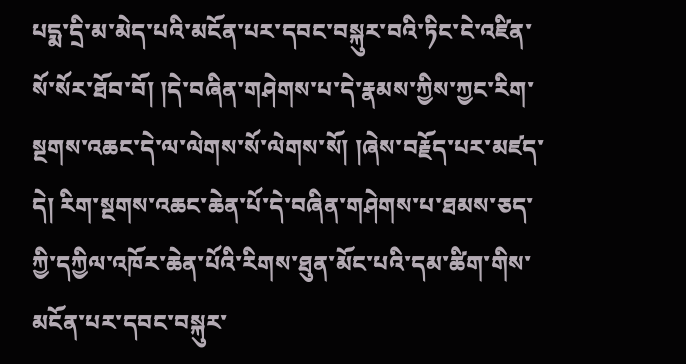པདྨ་དྲི་མ་མེད་པའི་མངོན་པར་དབང་བསྐུར་བའི་ཏིང་ངེ་འཛིན་སོ་སོར་ཐོབ་བོ། །དེ་བཞིན་གཤེགས་པ་དེ་རྣམས་ཀྱིས་ཀྱང་རིག་སྔགས་འཆང་དེ་ལ་ལེགས་སོ་ལེགས་སོ། །ཞེས་བརྗོད་པར་མཛད་དེ། རིག་སྔགས་འཆང་ཆེན་པོ་དེ་བཞིན་གཤེགས་པ་ཐམས་ཅད་ཀྱི་དཀྱིལ་འཁོར་ཆེན་པོའི་རིགས་ཐུན་མོང་པའི་དམ་ཚིག་གིས་མངོན་པར་དབང་བསྐུར་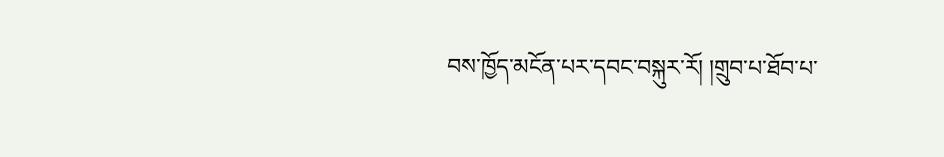བས་ཁྱོད་མངོན་པར་དབང་བསྐུར་རོ། །གྲུབ་པ་ཐོབ་པ་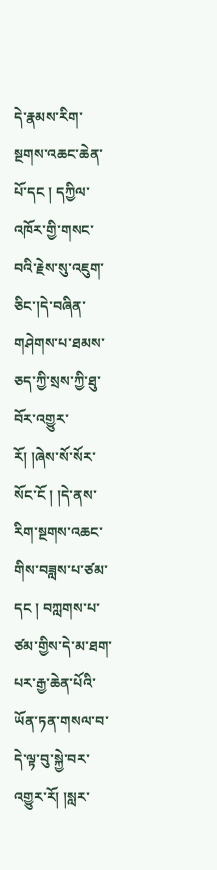དེ་རྣམས་རིག་སྔགས་འཆང་ཆེན་པོ་དང ། དཀྱིལ་འཁོར་གྱི་གསང་བའི་རྗེས་སུ་འཇུག་ཅིང་།དེ་བཞིན་གཤེགས་པ་ཐམས་ཅད་ཀྱི་སྲས་ཀྱི་ཐུ་བོར་འགྱུར་རོ། །ཞེས་སོ་སོར་སོང་ངོ ། །དེ་ནས་རིག་སྔགས་འཆང་གིས་བཟླས་པ་ཙམ་དང ། བཀླགས་པ་ཙམ་གྱིས་དེ་མ་ཐག་པར་རྒྱ་ཆེན་པོའི་ཡོན་ཏན་གསལ་བ་དེ་ལྟ་བུ་སྐྱེ་བར་འགྱུར་རོ། །སླར་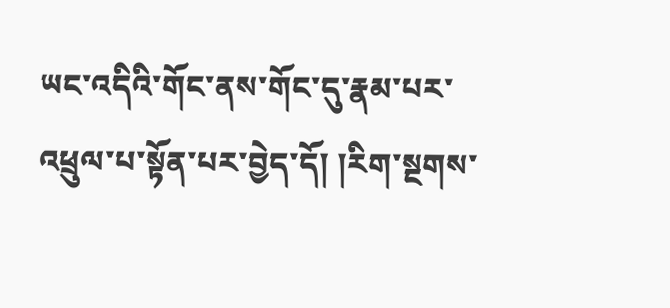ཡང་འདིའི་གོང་ནས་གོང་དུ་རྣམ་པར་འཕྲུལ་པ་སྟོན་པར་བྱེད་དོ། །རིག་སྔགས་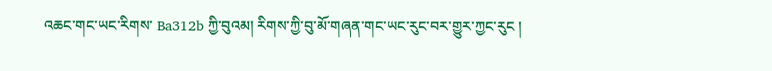འཆང་གང་ཡང་རིགས་ Ba312b ཀྱི་བུའམ། རིགས་ཀྱི་བུ་མོ་གཞན་གང་ཡང་རུང་བར་གྱུར་ཀྱང་རུང །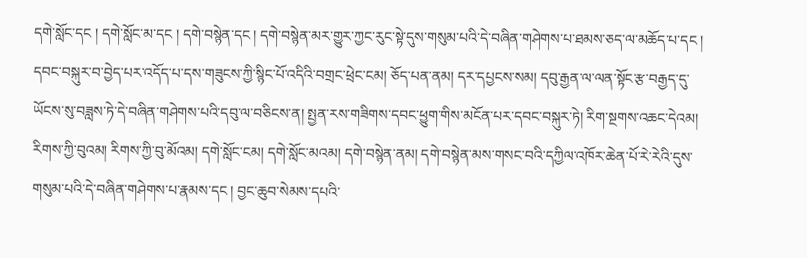དགེ་སློང་དང ། དགེ་སློང་མ་དང ། དགེ་བསྙེན་དང ། དགེ་བསྙེན་མར་གྱུར་ཀྱང་རུང་སྟེ་དུས་གསུམ་པའི་དེ་བཞིན་གཤེགས་པ་ཐམས་ཅད་ལ་མཆོད་པ་དང ། དབང་བསྐུར་བ་བྱེད་པར་འདོད་པ་དས་གཟུངས་ཀྱི་སྙིང་པོ་འདིའི་བགྲང་ཕྲེང་ངམ། ཅོད་པན་ནམ། དར་དཔྱངས་སམ། དབུ་རྒྱན་ལ་ལན་སྟོང་རྩ་བརྒྱད་དུ་ཡོངས་སུ་བཟླས་ཏེ་དེ་བཞིན་གཤེགས་པའི་དབུ་ལ་བཅིངས་ན། སྤྱན་རས་གཟིགས་དབང་ཕྱུག་གིས་མངོན་པར་དབང་བསྐུར་ཏེ། རིག་སྔགས་འཆང་དེའམ། རིགས་ཀྱི་བུའམ། རིགས་ཀྱི་བུ་མོའམ། དགེ་སློང་ངམ། དགེ་སློང་མའམ། དགེ་བསྙེན་ནམ། དགེ་བསྙེན་མས་གསང་བའི་དཀྱིལ་འཁོར་ཆེན་པོ་རེ་རེའི་དུས་གསུམ་པའི་དེ་བཞིན་གཤེགས་པ་རྣམས་དང ། བྱང་ཆུབ་སེམས་དཔའི་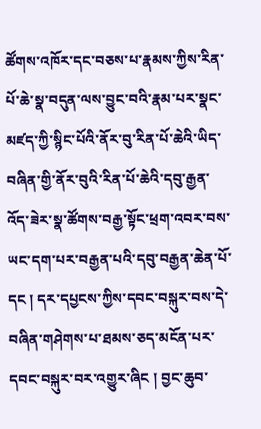ཚོགས་འཁོར་དང་བཅས་པ་རྣམས་ཀྱིས་རིན་པོ་ཆེ་སྣ་བདུན་ལས་བྱུང་བའི་རྣམ་པར་སྣང་མཛད་ཀྱི་སྙིང་པོའི་ནོར་བུ་རིན་པོ་ཆེའི་ཡིད་བཞིན་གྱི་ནོར་བུའི་རིན་པོ་ཆེའི་དབུ་རྒྱན་འོད་ཟེར་སྣ་ཚོགས་བརྒྱ་སྟོང་ཕྲག་འབར་བས་ཡང་དག་པར་བརྒྱན་པའི་དབུ་བརྒྱན་ཆེན་པོ་དང ། དར་དཔྱངས་ཀྱིས་དབང་བསྐུར་བས་དེ་བཞིན་གཤེགས་པ་ཐམས་ཅད་མངོན་པར་དབང་བསྐུར་བར་འགྱུར་ཞིང ། བྱང་ཆུབ་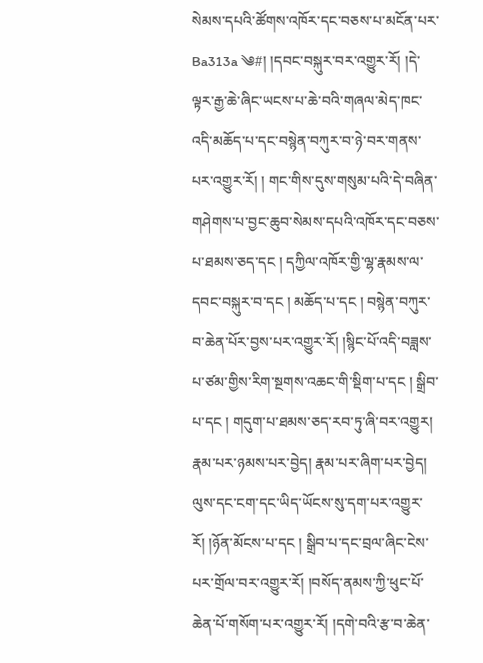སེམས་དཔའི་ཚོགས་འཁོར་དང་བཅས་པ་མངོན་པར་ Ba313a ༄#། །དབང་བསྐུར་བར་འགྱུར་རོ། །དེ་ལྟར་རྒྱ་ཆེ་ཞིང་ཡངས་པ་ཆེ་བའི་གཞལ་མེད་ཁང་འདི་མཆོད་པ་དང་བསྙེན་བཀུར་བ་ཉེ་བར་གནས་པར་འགྱུར་རོ། ། གང་གིས་དུས་གསུམ་པའི་དེ་བཞིན་གཤེགས་པ་བྱང་ཆུབ་སེམས་དཔའི་འཁོར་དང་བཅས་པ་ཐམས་ཅད་དང ། དཀྱིལ་འཁོར་གྱི་ལྷ་རྣམས་ལ་དབང་བསྐུར་བ་དང ། མཆོད་པ་དང ། བསྙེན་བཀུར་བ་ཆེན་པོར་བྱས་པར་འགྱུར་རོ། །སྙིང་པོ་འདི་བཟླས་པ་ཙམ་གྱིས་རིག་སྔགས་འཆང་གི་སྡིག་པ་དང ། སྒྲིབ་པ་དང ། གདུག་པ་ཐམས་ཅད་རབ་ཏུ་ཞི་བར་འགྱུར། རྣམ་པར་ཉམས་པར་བྱེད། རྣམ་པར་ཞིག་པར་བྱེད། ལུས་དང་ངག་དང་ཡིད་ཡོངས་སུ་དག་པར་འགྱུར་རོ། །ཉོན་མོངས་པ་དང ། སྒྲིབ་པ་དང་བྲལ་ཞིང་ངེས་པར་གྲོལ་བར་འགྱུར་རོ། །བསོད་ནམས་ཀྱི་ཕུང་པོ་ཆེན་པོ་གསོག་པར་འགྱུར་རོ། །དགེ་བའི་རྩ་བ་ཆེན་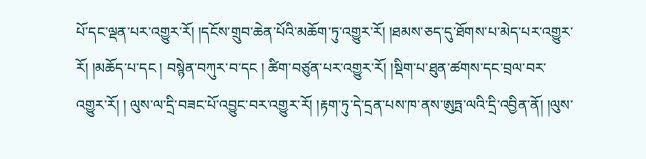པོ་དང་ལྡན་པར་འགྱུར་རོ། །དངོས་གྲུབ་ཆེན་པོའི་མཆོག་ཏུ་འགྱུར་རོ། །ཐམས་ཅད་དུ་ཐོགས་པ་མེད་པར་འགྱུར་རོ། །མཆོད་པ་དང ། བསྙེན་བཀུར་བ་དང ། ཚིག་བཙུན་པར་འགྱུར་རོ། །སྡིག་པ་ཐུན་ཚགས་དང་བྲལ་བར་འགྱུར་རོ། ། ལུས་ལ་དྲི་བཟང་པོ་འབྱུང་བར་འགྱུར་རོ། །རྟག་ཏུ་དེ་དྲན་པས་ཁ་ནས་ཨུཏྤ་ལའི་དྲི་འབྱིན་ནོ། །ལུས་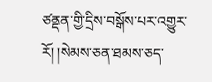ཙནྡན་གྱི་དྲིས་བསྒོས་པར་འགྱུར་རོ། །སེམས་ཅན་ཐམས་ཅད་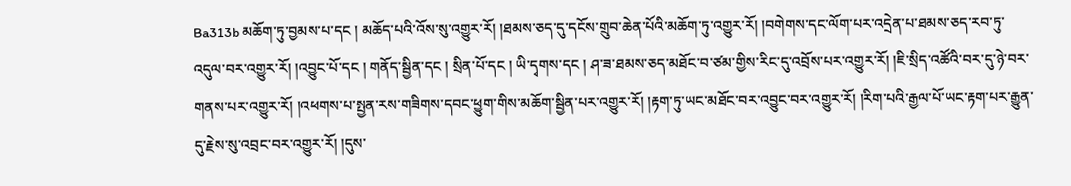Ba313b མཆོག་ཏུ་བྱམས་པ་དང ། མཆོད་པའི་འོས་སུ་འགྱུར་རོ། །ཐམས་ཅད་དུ་དངོས་གྲུབ་ཆེན་པོའི་མཆོག་ཏུ་འགྱུར་རོ། །བགེགས་དང་ལོག་པར་འདྲེན་པ་ཐམས་ཅད་རབ་ཏུ་འདུལ་བར་འགྱུར་རོ། །འབྱུང་པོ་དང ། གནོད་སྦྱིན་དང ། སྲིན་པོ་དང ། ཡི་དྭགས་དང ། ཤ་ཟ་ཐམས་ཅད་མཐོང་བ་ཙམ་གྱིས་རིང་དུ་འབྲོས་པར་འགྱུར་རོ། །ཇི་སྲིད་འཚོའི་བར་དུ་ཉེ་བར་གནས་པར་འགྱུར་རོ། །འཕགས་པ་སྤྱན་རས་གཟིགས་དབང་ཕྱུག་གིས་མཆོག་སྦྱིན་པར་འགྱུར་རོ། །རྟག་ཏུ་ཡང་མཐོང་བར་འབྱུང་བར་འགྱུར་རོ། །རིག་པའི་རྒྱལ་པོ་ཡང་རྟག་པར་རྒྱུན་དུ་རྗེས་སུ་འབྲང་བར་འགྱུར་རོ། །དུས་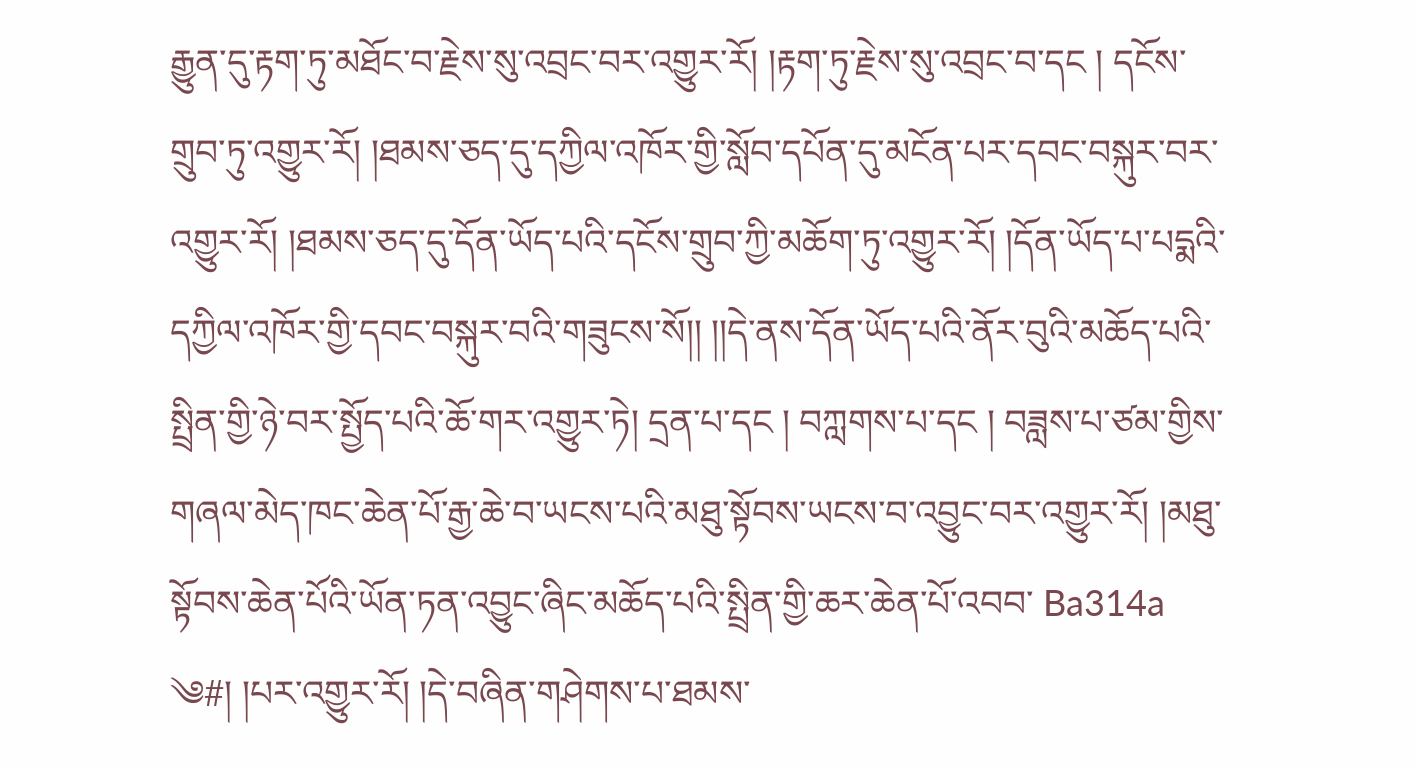རྒྱུན་དུ་རྟག་ཏུ་མཐོང་བ་རྗེས་སུ་འབྲང་བར་འགྱུར་རོ། །རྟག་ཏུ་རྗེས་སུ་འབྲང་བ་དང ། དངོས་གྲུབ་ཏུ་འགྱུར་རོ། །ཐམས་ཅད་དུ་དཀྱིལ་འཁོར་གྱི་སློབ་དཔོན་དུ་མངོན་པར་དབང་བསྐུར་བར་འགྱུར་རོ། །ཐམས་ཅད་དུ་དོན་ཡོད་པའི་དངོས་གྲུབ་ཀྱི་མཆོག་ཏུ་འགྱུར་རོ། །དོན་ཡོད་པ་པདྨའི་དཀྱིལ་འཁོར་གྱི་དབང་བསྐུར་བའི་གཟུངས་སོ།། །།དེ་ནས་དོན་ཡོད་པའི་ནོར་བུའི་མཆོད་པའི་སྤྲིན་གྱི་ཉེ་བར་སྤྱོད་པའི་ཆོ་གར་འགྱུར་ཏེ། དྲན་པ་དང ། བཀླགས་པ་དང ། བཟླས་པ་ཙམ་གྱིས་གཞལ་མེད་ཁང་ཆེན་པོ་རྒྱ་ཆེ་བ་ཡངས་པའི་མཐུ་སྟོབས་ཡངས་བ་འབྱུང་བར་འགྱུར་རོ། །མཐུ་སྟོབས་ཆེན་པོའི་ཡོན་ཏན་འབྱུང་ཞིང་མཆོད་པའི་སྤྲིན་གྱི་ཆར་ཆེན་པོ་འབབ་ Ba314a ༄#། །པར་འགྱུར་རོ། །དེ་བཞིན་གཤེགས་པ་ཐམས་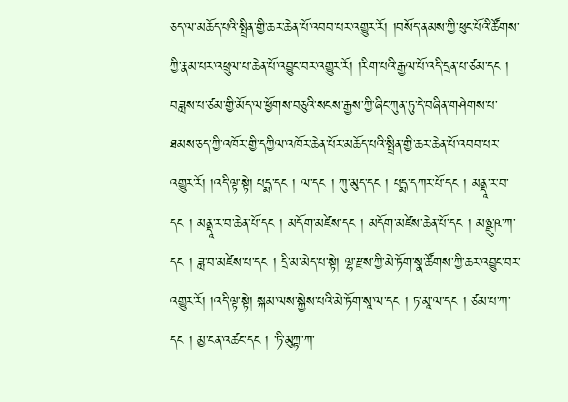ཅད་ལ་མཆོད་པའི་སྤྲིན་གྱི་ཆར་ཆེན་པོ་འབབ་པར་འགྱུར་རོ། །བསོད་ནམས་ཀྱི་ཕུང་པོའི་ཚོགས་ཀྱི་རྣམ་པར་འཕྲུལ་པ་ཆེན་པོ་འབྱུང་བར་འགྱུར་རོ། །རིག་པའི་རྒྱལ་པོ་འདི་དྲན་པ་ཙམ་དང ། བཟླས་པ་ཙམ་གྱི་མོད་ལ་ཕྱོགས་བཅུའི་སངས་རྒྱས་ཀྱི་ཞིང་ཀུན་ཏུ་དེ་བཞིན་གཤེགས་པ་ཐམས་ཅད་ཀྱི་འཁོར་གྱི་དཀྱིལ་འཁོར་ཆེན་པོར་མཆོད་པའི་སྤྲིན་གྱི་ཆར་ཆེན་པོ་འབབ་པར་འགྱུར་རོ། །འདི་ལྟ་སྟེ། པདྨ་དང ། ལ་དང ། ཀུ་མུད་དང ། པདྨ་དཀར་པོ་དང ། མནྡཱ་ར་བ་དང ། མནྡཱ་ར་བ་ཆེན་པོ་དང ། མདོག་མཛེས་དང ། མདོག་མཛེས་ཆེན་པོ་དང ། མཉྫུ་ཥ་ཀ་དང ། ཟླ་བ་མཛེས་པ་དང ། དྲི་མ་མེད་པ་སྟེ། ལྷ་རྫས་ཀྱི་མེ་ཏོག་སྣ་ཚོགས་ཀྱི་ཆར་འབྱུང་བར་འགྱུར་རོ། །འདི་ལྟ་སྟེ། སྐམ་ལས་སྐྱེས་པའི་མེ་ཏོག་སཱ་ལ་དང ། ཏ་མཱ་ལ་དང ། ཙམ་པ་ཀ་དང ། མྱ་ངན་འཚང་དང ། ་ཏི་མུཀྟ་ཀ་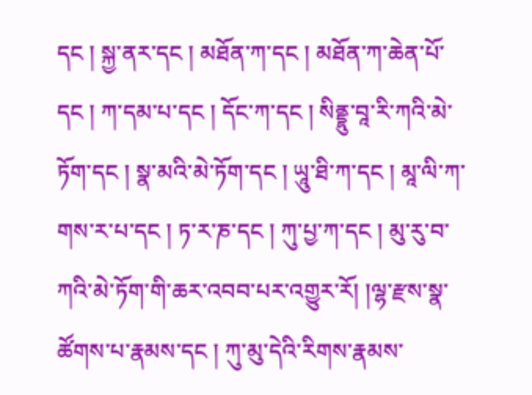དང ། སྐྱ་ནར་དང ། མཐོན་ཀ་དང ། མཐོན་ཀ་ཆེན་པོ་དང ། ཀ་དམ་པ་དང ། དོང་ཀ་དང ། སིནྡྷུ་བཱ་རི་ཀའི་མེ་ཏོག་དང ། སྣ་མའི་མེ་ཏོག་དང ། ཡཱུ་ཐི་ཀ་དང ། མཱ་ལི་ཀ་གས་ར་པ་དང ། ཏ་ར་ཎ་དང ། ཀུ་པྱ་ཀ་དང ། མུ་རུ་བ་ཀའི་མེ་ཏོག་གི་ཆར་འབབ་པར་འགྱུར་རོ། །ལྷ་རྫས་སྣ་ཚོགས་པ་རྣམས་དང ། ཀུ་མུ་དེའི་རིགས་རྣམས་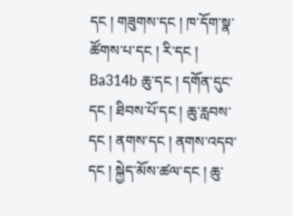དང ། གཟུགས་དང ། ཁ་དོག་སྣ་ཚོགས་པ་དང ། རི་དང ། Ba314b ཆུ་དང ། དགོན་དུང་དང ། ཐིབས་པོ་དང ། ཆུ་རླབས་དང ། ནགས་དང ། ནགས་འདབ་དང ། སྐྱེད་མོས་ཚལ་དང ། ཆུ་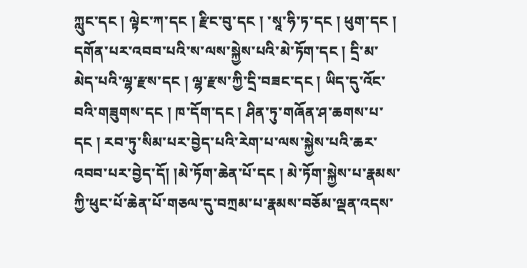ཀླུང་དང ། ལྟེང་ཀ་དང ། རྫིང་བུ་དང ། ་སཱ་ཧི་ཏ་དང ། ཕུག་དང ། དགོན་པར་འབབ་པའི་ས་ལས་སྐྱེས་པའི་མེ་ཏོག་དང ། དྲི་མ་མེད་པའི་ལྷ་རྫས་དང ། ལྷ་རྫས་ཀྱི་དྲི་བཟང་དང ། ཡིད་དུ་འོང་བའི་གཟུགས་དང ། ཁ་དོག་དང ། ཤིན་ཏུ་གཞོན་ཤ་ཆགས་པ་དང ། རབ་ཏུ་སིམ་པར་བྱེད་པའི་རེག་པ་ལས་སྐྱེས་པའི་ཆར་འབབ་པར་བྱེད་དོ། །མེ་ཏོག་ཆེན་པོ་དང ། མེ་ཏོག་སྐྱེས་པ་རྣམས་ཀྱི་ཕུང་པོ་ཆེན་པོ་གཅལ་དུ་བཀྲམ་པ་རྣམས་བཅོམ་ལྡན་འདས་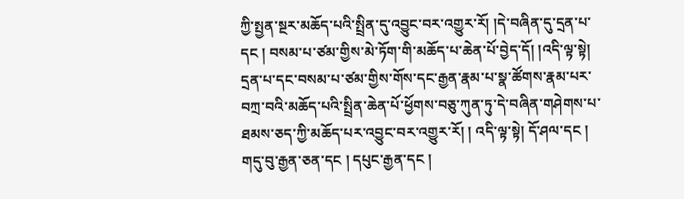ཀྱི་སྤྱན་སྔར་མཆོད་པའི་སྤྲིན་དུ་འབྱུང་བར་འགྱུར་རོ། །དེ་བཞིན་དུ་དྲན་པ་དང ། བསམ་པ་ཙམ་གྱིས་མེ་ཏོག་གི་མཆོད་པ་ཆེན་པོ་བྱེད་དོ། །འདི་ལྟ་སྟེ། དྲན་པ་དང་བསམ་པ་ཙམ་གྱིས་གོས་དང་རྒྱན་རྣམ་པ་སྣ་ཚོགས་རྣམ་པར་བཀྲ་བའི་མཆོད་པའི་སྤྲིན་ཆེན་པོ་ཕྱོགས་བཅུ་ཀུན་ཏུ་དེ་བཞིན་གཤེགས་པ་ཐམས་ཅད་ཀྱི་མཆོད་པར་འབྱུང་བར་འགྱུར་རོ། ། འདི་ལྟ་སྟེ། དོ་ཤལ་དང ། གདུ་བུ་རྒྱན་ཅན་དང ། དཔུང་རྒྱན་དང །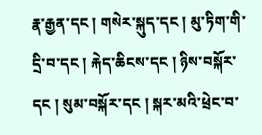རྣ་རྒྱན་དང ། གསེར་སྐུད་དང ། མུ་ཏིག་གི་དྲི་བ་དང ། རྐེད་ཆིངས་དང ། ཉིས་བསྐོར་དང ། སུམ་བསྐོར་དང ། སྐར་མའི་ཕྲེང་བ་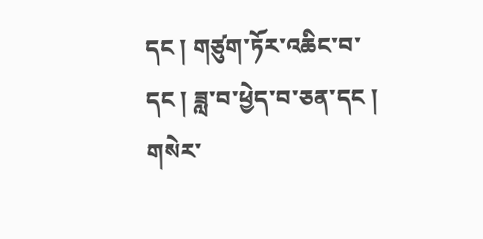དང ། གཙུག་ཏོར་འཆིང་བ་དང ། ཟླ་བ་ཕྱེད་བ་ཅན་དང ། གསེར་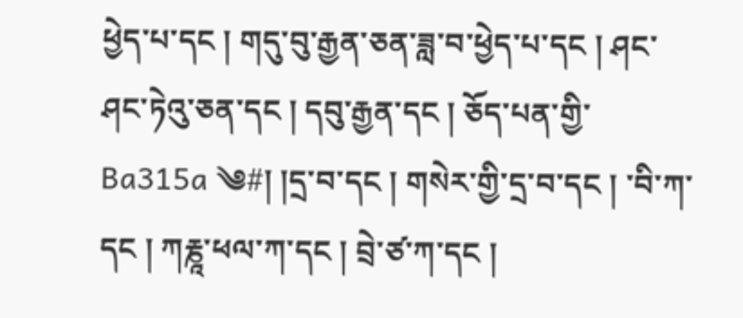ཕྱེད་པ་དང ། གདུ་བུ་རྒྱན་ཅན་ཟླ་བ་ཕྱེད་པ་དང ། ཤང་ཤང་ཏེའུ་ཅན་དང ། དབུ་རྒྱན་དང ། ཅོད་པན་གྱི་ Ba315a ༄#། །དྲ་བ་དང ། གསེར་གྱི་དྲ་བ་དང ། ་བི་ཀ་དང ། ཀརྞཱ་ཕལ་ཀ་དང ། བྲེ་ཙ་ཀ་དང །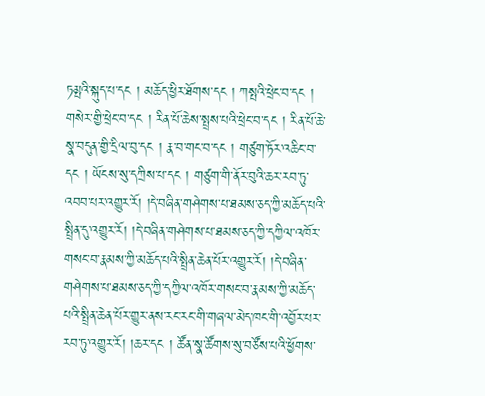ཏམྤའི་སྐུད་པ་དང ། མཆོད་ཕྱིར་ཐོགས་དང ། ཀསྤའི་ཕྲེང་བ་དང ། གསེར་གྱི་ཕྲེང་བ་དང ། རིན་པོ་ཆེས་སྤྲས་པའི་ཕྲེང་བ་དང ། རིན་པོ་ཆེ་སྣ་བདུན་གྱི་དྲིལ་བུ་དང ། རྣ་བ་གང་བ་དང ། གཙུག་ཏོར་འཆིང་བ་དང ། ཡོངས་སུ་དཀྲིས་པ་དང ། གཙུག་གི་ནོར་བུའི་ཆར་རབ་ཏུ་འབབ་པར་འགྱུར་རོ། །དེ་བཞིན་གཤེགས་པ་ཐམས་ཅད་ཀྱི་མཆོད་པའི་སྤྲིན་དུ་འགྱུར་རོ། །དེ་བཞིན་གཤེགས་པ་ཐམས་ཅད་ཀྱི་དཀྱིལ་འཁོར་གསང་བ་རྣམས་ཀྱི་མཆོད་པའི་སྤྲིན་ཆེན་པོར་འགྱུར་རོ། །དེ་བཞིན་གཤེགས་པ་ཐམས་ཅད་ཀྱི་དཀྱིལ་འཁོར་གསང་བ་རྣམས་ཀྱི་མཆོད་པའི་སྤྲིན་ཆེན་པོར་གྱུར་ནས་རང་རང་གི་གཞལ་མེད་ཁང་གི་འབྱོར་པར་རབ་ཏུ་འགྱུར་རོ། །ཆར་དང ། ཚོན་སྣ་ཚོགས་སུ་བཙོས་པའི་ཕྱོགས་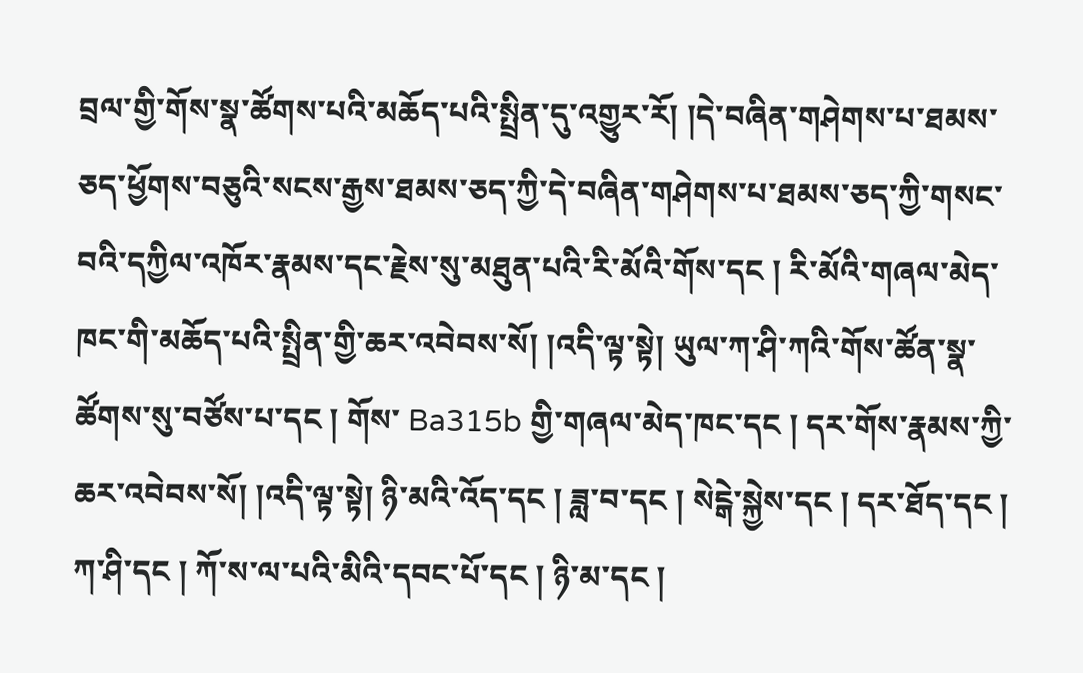བྲལ་གྱི་གོས་སྣ་ཚོགས་པའི་མཆོད་པའི་སྤྲིན་དུ་འགྱུར་རོ། །དེ་བཞིན་གཤེགས་པ་ཐམས་ཅད་ཕྱོགས་བཅུའི་སངས་རྒྱས་ཐམས་ཅད་ཀྱི་དེ་བཞིན་གཤེགས་པ་ཐམས་ཅད་ཀྱི་གསང་བའི་དཀྱིལ་འཁོར་རྣམས་དང་རྗེས་སུ་མཐུན་པའི་རི་མོའི་གོས་དང ། རི་མོའི་གཞལ་མེད་ཁང་གི་མཆོད་པའི་སྤྲིན་གྱི་ཆར་འབེབས་སོ། །འདི་ལྟ་སྟེ། ཡུལ་ཀ་ཤི་ཀའི་གོས་ཚོན་སྣ་ཚོགས་སུ་བཙོས་པ་དང ། གོས་ Ba315b གྱི་གཞལ་མེད་ཁང་དང ། དར་གོས་རྣམས་ཀྱི་ཆར་འབེབས་སོ། །འདི་ལྟ་སྟེ། ཉི་མའི་འོད་དང ། ཟླ་བ་དང ། སེངྒེ་སྐྱེས་དང ། དར་ཐོད་དང ། ཀ་ཤི་དང ། ཀོ་ས་ལ་པའི་མིའི་དབང་པོ་དང ། ཉི་མ་དང །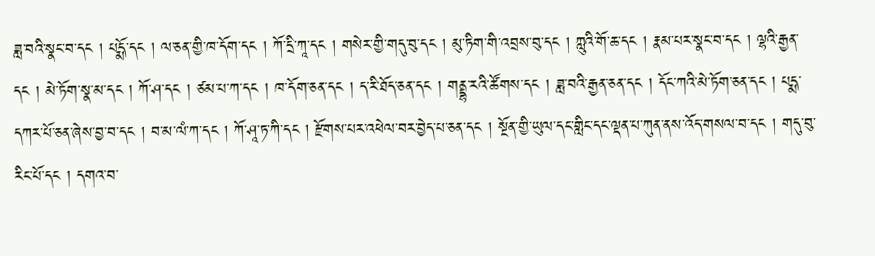ཟླ་བའི་སྣང་བ་དང ། པདྨོ་དང ། ལ་ཅན་གྱི་ཁ་དོག་དང ། ཀོ་དྲི་ཀཱ་དང ། གསེར་གྱི་གདུ་བུ་དང ། མུ་ཏིག་གི་འབྲས་བུ་དང ། ཀླུའི་གོ་ཆ་དང ། རྣམ་པར་སྣང་བ་དང ། ལྷའི་རྒྱན་དང ། མེ་ཏོག་སྣ་མ་དང ། ཀོ་ཤ་དང ། ཙམ་པ་ཀ་དང ། ཁ་དོག་ཅན་དང ། ད་རི་ཐོད་ཅན་དང ། གནྡྷ་རའི་ཚོགས་དང ། ཟླ་བའི་རྒྱན་ཅན་དང ། དོང་ཀའི་མེ་ཏོག་ཅན་དང ། པདྨ་དཀར་པོ་ཅན་ཞེས་བྱ་བ་དང ། བ་མ་ལཾ་ཀ་དང ། ཀོ་ཤཱ་ཏ་ཀི་དང ། རྫོགས་པར་འཕེལ་བར་བྱེད་པ་ཅན་དང ། སྔོན་གྱི་ཡུལ་དང་གླིང་དང་ལྡན་པ་ཀུན་ནས་འོད་གསལ་བ་དང ། གདུ་བུ་རིང་པོ་དང ། དགའ་བ་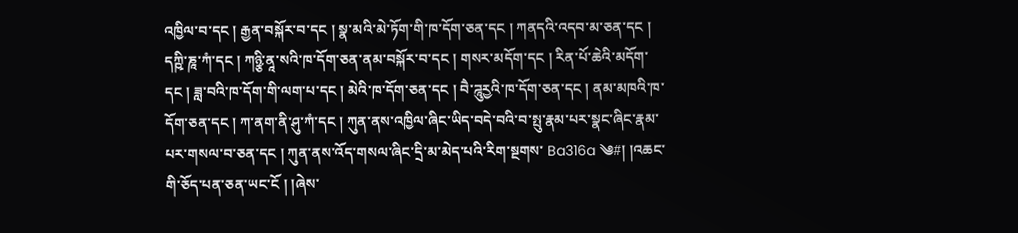འཁྱིལ་བ་དང ། རྒྱན་བསྐོར་བ་དང ། སྣ་མའི་མེ་ཏོག་གི་ཁ་དོག་ཅན་དང ། ཀནདའི་འདབ་མ་ཅན་དང ། དཀྵི་ཎཱ་ཀཾ་དང ། ཀཉྩི་ནཱ་སའི་ཁ་དོག་ཅན་ནམ་བསྐོར་བ་དང ། གསར་མདོག་དང ། རིན་པོ་ཆེའི་མདོག་དང ། ཟླ་བའི་ཁ་དོག་གི་ལག་པ་དང ། མེའི་ཁ་དོག་ཅན་དང ། བཻ་ཌཱུརྱའི་ཁ་དོག་ཅན་དང ། ནམ་མཁའི་ཁ་དོག་ཅན་དང ། ཀ་ནག་ནི་ཤུ་ཀཾ་དང ། ཀུན་ནས་འཁྱིལ་ཞིང་ཡིད་བདེ་བའི་བ་སྤུ་རྣམ་པར་སྣང་ཞིང་རྣམ་པར་གསལ་བ་ཅན་དང ། ཀུན་ནས་འོད་གསལ་ཞིང་དྲི་མ་མེད་པའི་རིག་སྔགས་ Ba316a ༄#། །འཆང་གི་ཅོད་པན་ཅན་ཡང་ངོ ། །ཞེས་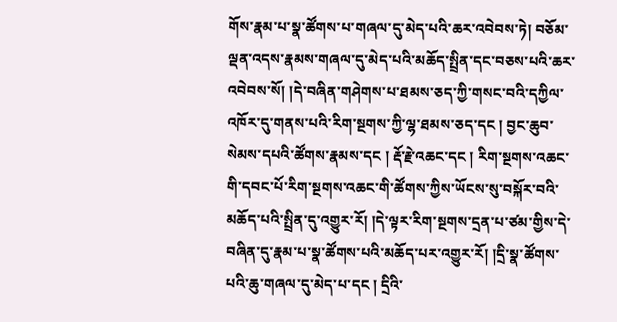གོས་རྣམ་པ་སྣ་ཚོགས་པ་གཞལ་དུ་མེད་པའི་ཆར་འབེབས་ཏེ། བཅོམ་ལྡན་འདས་རྣམས་གཞལ་དུ་མེད་པའི་མཆོད་སྤྲིན་དང་བཅས་པའི་ཆར་འབེབས་སོ། །དེ་བཞིན་གཤེགས་པ་ཐམས་ཅད་ཀྱི་གསང་བའི་དཀྱིལ་འཁོར་དུ་གནས་པའི་རིག་སྔགས་ཀྱི་ལྷ་ཐམས་ཅད་དང ། བྱང་ཆུབ་སེམས་དཔའི་ཚོགས་རྣམས་དང ། རྡོ་རྗེ་འཆང་དང ། རིག་སྔགས་འཆང་གི་དབང་པོ་རིག་སྔགས་འཆང་གི་ཚོགས་ཀྱིས་ཡོངས་སུ་བསྐོར་བའི་མཆོད་པའི་སྤྲིན་དུ་འགྱུར་རོ། །དེ་ལྟར་རིག་སྔགས་དྲན་པ་ཙམ་གྱིས་དེ་བཞིན་དུ་རྣམ་པ་སྣ་ཚོགས་པའི་མཆོད་པར་འགྱུར་རོ། །དྲི་སྣ་ཚོགས་པའི་ཆུ་གཞལ་དུ་མེད་པ་དང ། དྲིའི་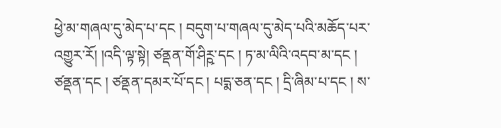ཕྱེ་མ་གཞལ་དུ་མེད་པ་དང ། བདུག་པ་གཞལ་དུ་མེད་པའི་མཆོད་པར་འགྱུར་རོ། །འདི་ལྟ་སྟེ། ཙནྡན་གོ་ཤིཪྵ་དང ། ཏ་མ་ལིའི་འདབ་མ་དང ། ཙནྡན་དང ། ཙནྡན་དམར་པོ་དང ། པདྨ་ཅན་དང ། དྲི་ཞིམ་པ་དང ། ས་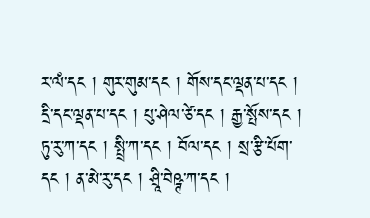ར་ལཾ་དང ། གུར་གུམ་དང ། གོས་དང་ལྡན་པ་དང ། དྲི་དང་ལྡན་པ་དང ། པུ་ཤེལ་ཙེ་དང ། རྒྱ་སྤོས་དང ། ཏུ་རུ་ཀ་དང ། སྤྲི་ཀ་དང ། བོལ་དང ། སྲ་རྩི་པོག་དང ། ན་མེ་རུ་དང ། ཤྲཱི་བེཥྚ་ཀ་དང །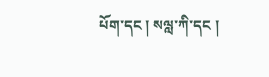པོག་དང ། སལླ་ཀི་དང །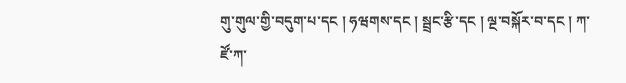གུ་གུལ་གྱི་བདུག་པ་དང ། ཧཝགས་དང ། སྦྲང་རྩི་དང ། ལྔ་བསྐོར་བ་དང ། ཀ་ཛོ་ཀ་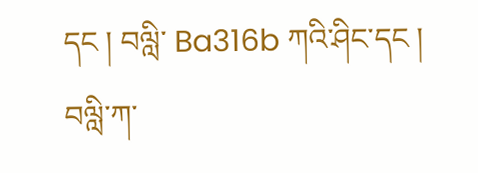དང ། བལླི་ Ba316b ཀའི་ཤིང་དང ། བལླི་ཀ་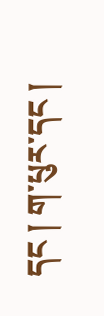དང ། ག་པུར་དང །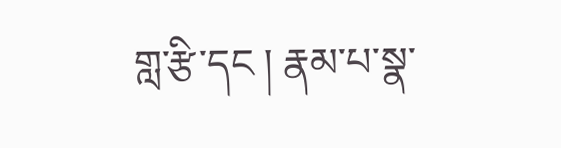གླ་རྩི་དང ། རྣམ་པ་སྣ་